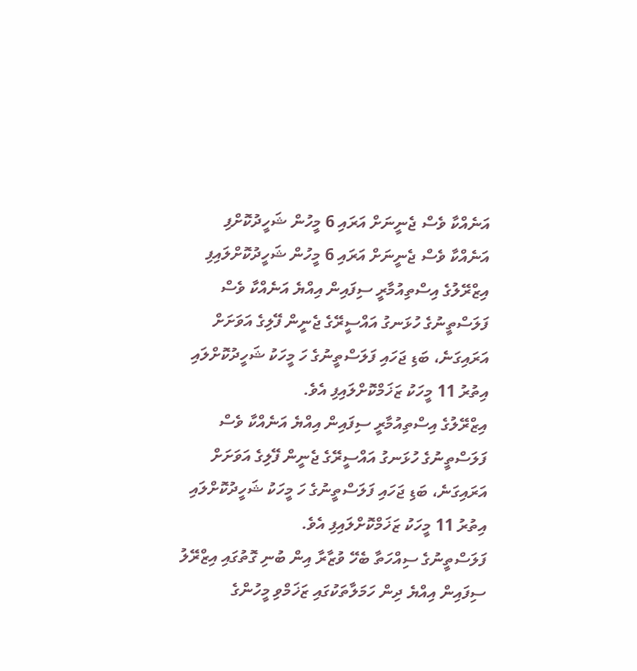އަނެއްކާ ވެސް ޖެނީނަށް އަރައި 6 މީހުން ޝަހީދުކޮށްފި
އަނެއްކާ ވެސް ޖެނީނަށް އަރައި 6 މީހުން ޝަހީދުކޮށްލައިފި
އިޒްރޭލުގެ އިސްތިއުމާރީ ސިފައިން އިއްޔެ އަނެއްކާ ވެސް ފަލަސްތީނުގެ ހުޅަނގު އައްސީރޭގެ ޖެނީން ފޭލިގެ އަވަށަށް އަރައިގަނެ، ބަޑި ޖަހައި ފަލަސްތީނުގެ ހަ މީހަކު ޝަހީދުކޮށްލައި އިތުރު 11 މީހަކު ޒަޚަމްކޮށްލައިފި އެވެ.
އިޒްރޭލުގެ އިސްތިއުމާރީ ސިފައިން އިއްޔެ އަނެއްކާ ވެސް ފަލަސްތީނުގެ ހުޅަނގު އައްސީރޭގެ ޖެނީން ފޭލިގެ އަވަށަށް އަރައިގަނެ، ބަޑި ޖަހައި ފަލަސްތީނުގެ ހަ މީހަކު ޝަހީދުކޮށްލައި އިތުރު 11 މީހަކު ޒަޚަމްކޮށްލައިފި އެވެ.
ފަލަސްތީނުގެ ސިއްހަތާ ބެހޭ ވުޒާރާ އިން ބުނި ގޮތުގައި އިޒްރޭލު ސިފައިން އިއްޔެ ދިން ހަމަލާތަކުގައި ޒަޚަމްވި މީހުންގެ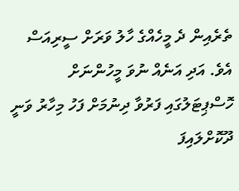ތެރެއިން ދެ މީހެއްގެ ހާލު ވަރަށް ސީރިއަސް އެވެ. އަދި އަނެއް ނުވަ މީހުންނަށް ހޮސްޕިޓަލުގައި ފަރުވާ ދިނުމަށް ފަހު މިހާރު ވަނީ ދޫކޮށްލައިފަ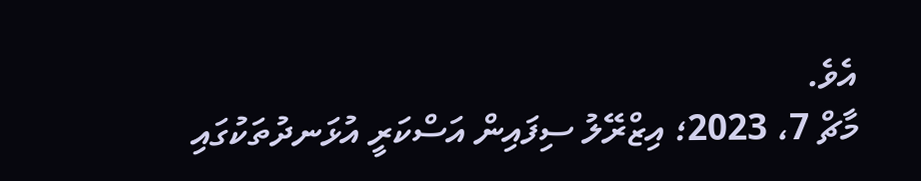އެވެ.
މާޗް 7، 2023؛ އިޒްރޭލު ސިފައިން އަސްކަރީ އުޅަނދުތަކުގައި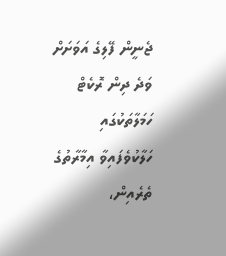ޖެނީން ފޭލިގެ އަވަށަށް ވަދެ ދިން ރޮކެޓް ހަމަލާތަކުގައި ހަލާކުވެފައިވާ އިމާރާތުގެ ތެރެއިން،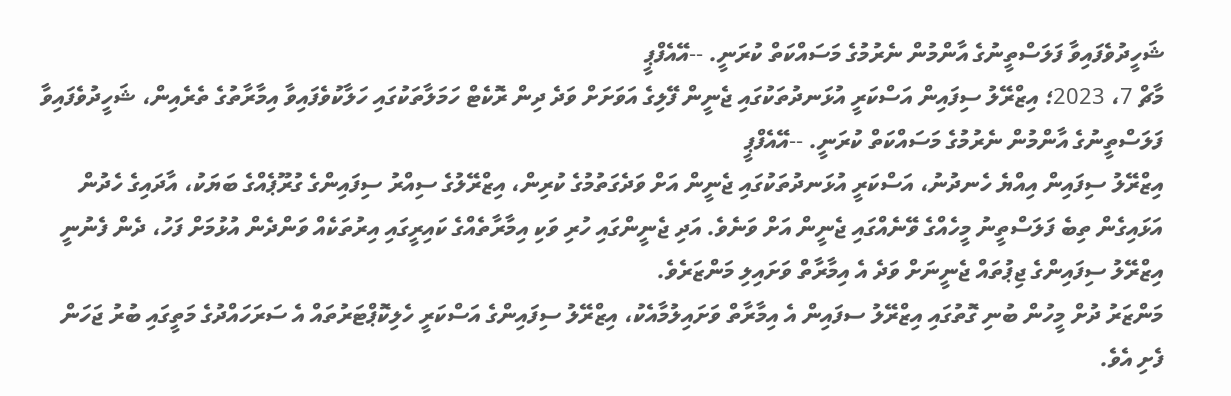ޝަހީދުވެފައިވާ ފަލަސްތީނުގެ އާންމުން ނެރުމުގެ މަސައްކަތް ކުރަނީ. --އޭއެފްޕީ
މާޗް 7، 2023؛ އިޒްރޭލު ސިފައިން އަސްކަރީ އުޅަނދުތަކުގައި ޖެނީން ފޭލިގެ އަވަށަށް ވަދެ ދިން ރޮކެޓް ހަމަލާތަކުގައި ހަލާކުވެފައިވާ އިމާރާތުގެ ތެރެއިން، ޝަހީދުވެފައިވާ ފަލަސްތީނުގެ އާންމުން ނެރުމުގެ މަސައްކަތް ކުރަނީ. --އޭއެފްޕީ
އިޒްރޭލު ސިފައިން އިއްޔެ ހެނދުނު، އަސްކަރީ އުޅަނދުތަކުގައި ޖެނީން އަށް ވަދެގަތުމުގެ ކުރިން، އިޒްރޭލުގެ ސިއްރު ސިފައިންގެ ގުރޫޕެއްގެ ބަޔަކު، އާދައިގެ ހެދުން އަޅައިގެން ތިބެ ފަލަސްތީނު މީހެއްގެ ވޭނެއްގައި ޖެނީން އަށް ވަނެވެ. އަދި ޖެނީންގައި ހުރި ވަކި އިމާރާތެއްގެ ކައިރީގައި އިރުތަކެއް ވަންދެން އުޅުމަށް ފަހު، ދެން ފެނުނީ އިޒްރޭލު ސިފައިންގެ ޖިޕުތައް ޖެނީނަށް ވަދެ އެ އިމާރާތް ވަށައިލި މަންޒަރެވެ.
މަންޒަރު ދުށް މީހުން ބުނި ގޮތުގައި އިޒްރޭލު ސފައިން އެ އިމާރާތް ވަށައިލުމާއެކު، އިޒްރޭލު ސިފައިންގެ އަސްކަރީ ހެލިކޮޕްޓަރުތައް އެ ސަރަހައްދުގެ މަތީގައި ބުރު ޖަހަން ފެށި އެވެ.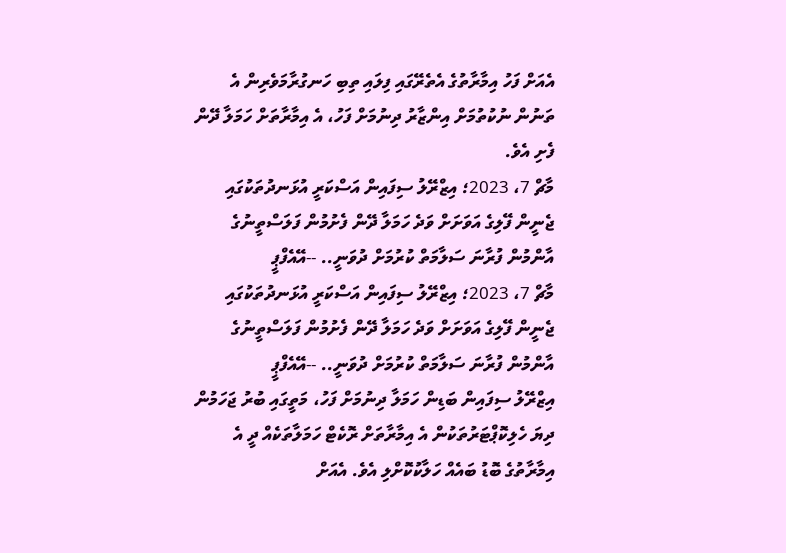އެއަށް ފަހު އިމާރާތުގެ އެތެރޭގައި ފިލައި ތިބި ހަނގުރާމަވެރިން އެ ތަނުން ނުކުތުމަށް އިންޒާރު ދިނުމަށް ފަހު، އެ އިމާރާތަށް ހަމަލާ ދޭން ފެށި އެވެ.
މާޗް 7، 2023؛ އިޒްރޭލު ސިފައިން އަސްކަރީ އުޅަނދުތަކުގައި ޖެނީން ފޭލިގެ އަވަށަށް ވަދެ ހަމަލާ ދޭން ފެށުމުން ފަލަސްތީނުގެ އާންމުން ފުރާނަ ސަލާމަތް ކުރުމަށް ދުވަނީ.. --އޭއެފްޕީ
މާޗް 7، 2023؛ އިޒްރޭލު ސިފައިން އަސްކަރީ އުޅަނދުތަކުގައި ޖެނީން ފޭލިގެ އަވަށަށް ވަދެ ހަމަލާ ދޭން ފެށުމުން ފަލަސްތީނުގެ އާންމުން ފުރާނަ ސަލާމަތް ކުރުމަށް ދުވަނީ.. --އޭއެފްޕީ
އިޒްރޭލު ސިފައިން ބަޑިން ހަމަލާ ދިނުމަށް ފަހު، މަތީގައި ބުރު ޖަހަމުން ދިޔަ ހެލިކޮޕްޓަރުތަކުން އެ އިމާރާތަށް ރޮކެޓް ހަމަލާތަކެއް ދީ އެ އިމާރާތުގެ ބޮޑު ބައެއް ހަލާކުކޮށްލި އެވެ. އެއަށް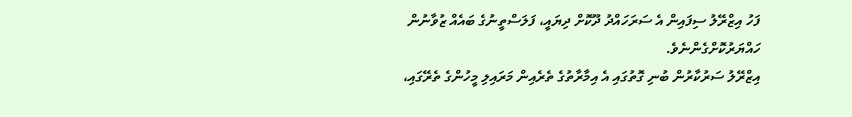ފަހު އިޒްރޭލު ސިފައިން އެ ސަރަހައްދު ދޫކޮށް ދިޔައީ، ފަލަސްތީނުގެ ބައެއް ޒުވާނުން ހައްޔަރުކޮށްގެންނެވެ.
އިޒްރޭލު ސަރުކާރުން ބުނި ގޮތުގައި އެ އިމާރާތުގެ ތެރެއިން މަރައިލި މީހުންގެ ތެރޭގައި،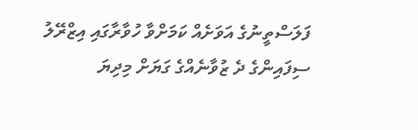ފަލަސްތީނުގެ އަވަށެއް ކަމަށްވާ ހުވާރާގައި އިޒްރޭލު ސިފައިންގެ ދެ ޒުވާނެއްގެ ގަޔަށް މިދިޔަ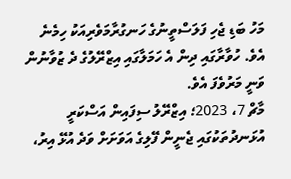މަހު ބަޑި ޖެހި ފަލަސްތީނުގެ ހަނގުރާމަވެރިއަކު ހިމެނެ އެވެ. ހުވާރާގައި ދިން އެ ހަމަލާގައި އިޒްރޭލުގެ ދެ ޒުވާނުން ވަނީ މަރުވެފަ އެވެ.
މާޗް 7، 2023؛ އިޒްރޭލު ސިފައިން އަސްކަރީ އުޅަނދުތަކުގައި ޖެނީން ފޭލިގެ އަވަށަށް ވަދެ އުޅޭ އިރު،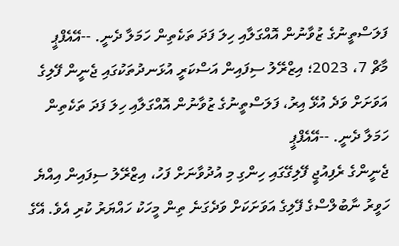ފަލަސްތީނުގެ ޒުވާނުން އޮއްގަލާއި ހިލަ ފަދަ ތަކެތިން ހަމަލާ ދެނީ. --އޭއެފްޕީ
މާޗް 7، 2023؛ އިޒްރޭލު ސިފައިން އަސްކަރީ އުޅަނދުތަކުގައި ޖެނީން ފޭލިގެ އަވަށަށް ވަދެ އުޅޭ އިރު، ފަލަސްތީނުގެ ޒުވާނުން އޮއްގަލާއި ހިލަ ފަދަ ތަކެތިން ހަމަލާ ދެނީ. --އޭއެފްޕީ
ޖެނީންގެ ރެފިއުޖީ ފޭލިގޭގައި ހިންގި މި އުދުވާނަށް ފަހު، އިޒްރޭލު ސިފައިން އިއްޔެ ހަވީރު ނާބުލްސްގެ ފޭލިގެ އަވަށަކަށް ވަދެގަނެ ތިން މީހަކު ހައްޔަރު ކުރި އެވެ. އޭގެ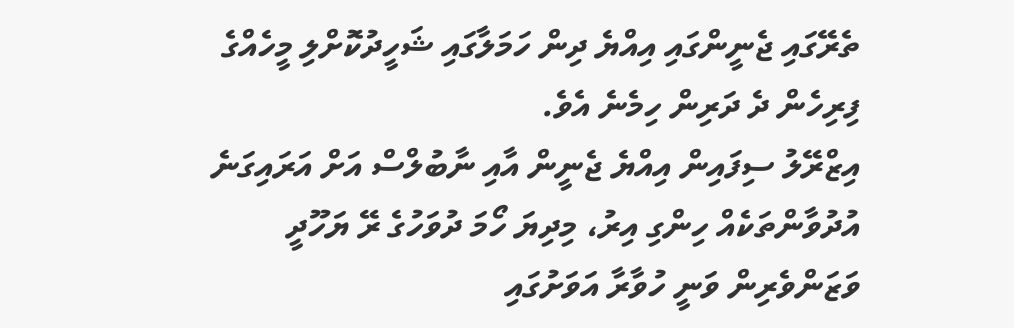ތެރޭގައި ޖެނީންގައި އިއްޔެ ދިން ހަމަލާގައި ޝަހީދުކޮށްލި މީހެއްގެ ފިރިހެން ދެ ދަރިން ހިމެނެ އެވެ.
އިޒްރޭލު ސިފައިން އިއްޔެ ޖެނީން އާއި ނާބުލްސް އަށް އަރައިގަނެ އުދުވާންތަކެއް ހިންގި އިރު، މިދިޔަ ހޯމަ ދުވަހުގެ ރޭ ޔަހޫދީ ވަޒަންވެރިން ވަނީ ހުވާރާ އަވަށުގައި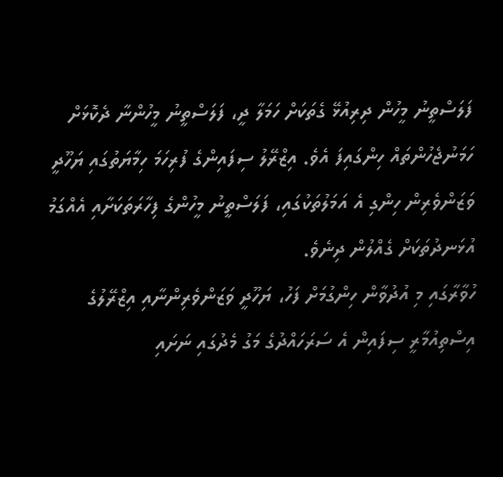ފަލަސްތީނު މީހުން ދިރިއުޅޭ ގެތަކަށް ހަމަލާ ދީ، ފަލަސްތީނު މީހުންނާ ދެކޮޅަށް ހަމަނުޖެހުންތައް ހިންގައިފަ އެވެ. އިޒްރޭލު ސިފައިންގެ ފުރިހަމަ ހިމާޔަތުގައި ޔަހޫދީ ވަޒަންވެރިން ހިންގި އެ އަމަލުތަކުގައި، ފަލަސްތީނު މީހުންގެ ފިހާރަތަކަށާއި އެއްގަމު އުޅަނދުތަކަށް ގެއްލުން ދިނެވެ.
ހުވާރާގައި މި އުދުވާން ހިންގުމަށް ފަހު، ޔަހޫދީ ވަޒަންވެރިންނާއި އިޒްރޭލުގެ އިސްތިއުމާރީ ސިފައިން އެ ސަރަހައްދުގެ މަގު މެދުގައި ނަށައި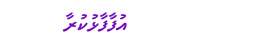އުފާފާޅުކުރާ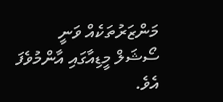މަންޒަރުތަކެއް ވަނީ ސޯޝަލް މީޑިއާގައި އާންމުވެފަ އެވެ.